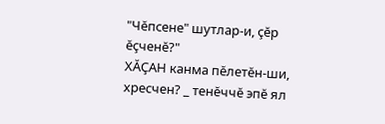"Чĕпсене" шутлар-и, çĕр ĕçченĕ?"
ХĂÇАН канма пĕлетĕн-ши, хресчен? _ тенĕччĕ эпĕ ял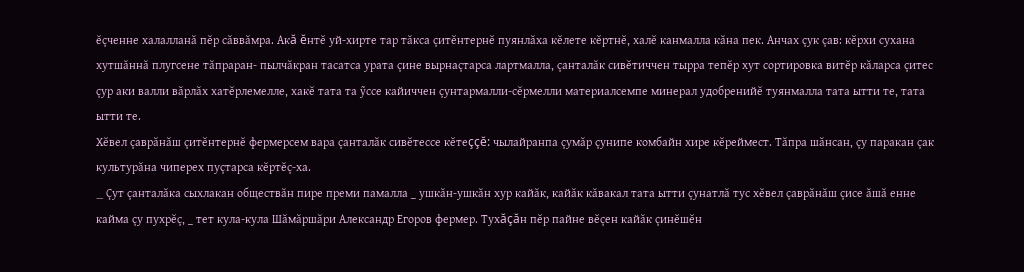ĕçченне халалланă пĕр сăввăмра. Акă ĕнтĕ уй-хирте тар тăкса çитĕнтернĕ пуянлăха кĕлете кĕртнĕ, халĕ канмалла кăна пек. Анчах çук çав: кĕрхи сухана хутшăннă плугсене тăпраран- пылчăкран тасатса урата çине вырнаçтарса лартмалла, çанталăк сивĕтиччен тырра тепĕр хут сортировка витĕр кăларса çитес çур аки валли вăрлăх хатĕрлемелле, хакĕ тата та ỹссе кайиччен çунтармалли-сĕрмелли материалсемпе минерал удобренийĕ туянмалла тата ытти те, тата ытти те.
Хĕвел çаврăнăш çитĕнтернĕ фермерсем вара çанталăк сивĕтессе кĕтеççĕ: чылайранпа çумăр çунипе комбайн хире кĕреймест. Тăпра шăнсан, çу паракан çак культурăна чиперех пуçтарса кĕртĕç-ха.
_ Çут çанталăка сыхлакан обществăн пире преми памалла _ ушкăн-ушкăн хур кайăк, кайăк кăвакал тата ытти çунатлă тус хĕвел çаврăнăш çисе ăшă енне кайма çу пухрĕç, _ тет кула-кула Шăмăршăри Александр Егоров фермер. Тухăçăн пĕр пайне вĕçен кайăк çинĕшĕн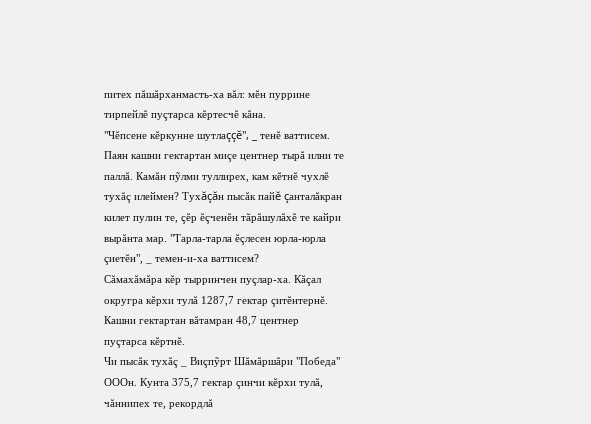питех пăшăрханмасть-ха вăл: мĕн пуррине тирпейлĕ пуçтарса кĕртесчĕ кăна.
"Чĕпсене кĕркунне шутлаççĕ", _ тенĕ ваттисем. Паян кашни гектартан миçе центнер тырă илни те паллă. Камăн пỹлми туллирех, кам кĕтнĕ чухлĕ тухăç илеймен? Тухăçăн пысăк пайĕ çанталăкран килет пулин те, çĕр ĕçченĕн тăрăшулăхĕ те кайри вырăнта мар. "Тарла-тарла ĕçлесен юрла-юрла çиетĕн", _ темен-и-ха ваттисем?
Сăмахăмăра кĕр тырринчен пуçлар-ха. Кăçал округра кĕрхи тулă 1287,7 гектар çитĕнтернĕ. Кашни гектартан вăтамран 48,7 центнер пуçтарса кĕртнĕ.
Чи пысăк тухăç _ Виçпỹрт Шăмăршăри "Победа" ОООн. Кунта 375,7 гектар çинчи кĕрхи тулă, чăннипех те, рекордлă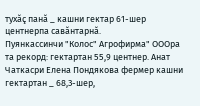тухăç панă _ кашни гектар 61-шер центнерпа савăнтарнă.
Пуянкассинчи "Колос" Агрофирма" ОООра та рекорд: гектартан 55,9 центнер. Анат Чаткасри Елена Пондякова фермер кашни гектартан _ 68,3-шер,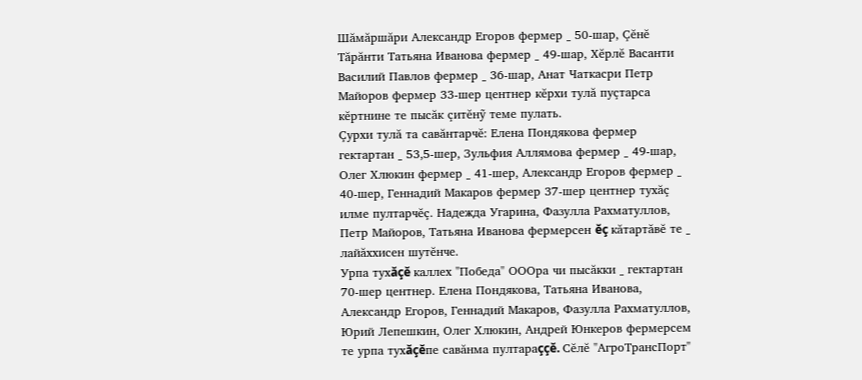Шăмăршăри Александр Егоров фермер _ 50-шар, Çĕнĕ Тăрăнти Татьяна Иванова фермер _ 49-шар, Хĕрлĕ Васанти Василий Павлов фермер _ 36-шар, Анат Чаткасри Петр Майоров фермер 33-шер центнер кĕрхи тулă пуçтарса кĕртнине те пысăк çитĕнỹ теме пулать.
Çурхи тулă та савăнтарчĕ: Елена Пондякова фермер гектартан _ 53,5-шер, Зульфия Аллямова фермер _ 49-шар, Олег Хлюкин фермер _ 41-шер, Александр Егоров фермер _ 40-шер, Геннадий Макаров фермер 37-шер центнер тухăç илме пултарчĕç. Надежда Угарина, Фазулла Рахматуллов, Петр Майоров, Татьяна Иванова фермерсен ĕç кăтартăвĕ те _ лайăххисен шутĕнче.
Урпа тухăçĕ каллех "Победа" ОООра чи пысăкки _ гектартан 70-шер центнер. Елена Пондякова, Татьяна Иванова, Александр Егоров, Геннадий Макаров, Фазулла Рахматуллов, Юрий Лепешкин, Олег Хлюкин, Андрей Юнкеров фермерсем те урпа тухăçĕпе савăнма пултараççĕ. Сĕлĕ "АгроТрансПорт"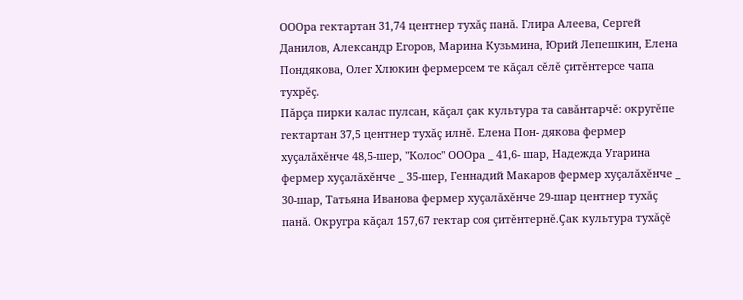ОООра гектартан 31,74 центнер тухăç панă. Глира Алеева, Сергей Данилов, Александр Егоров, Марина Кузьмина, Юрий Лепешкин, Елена Пондякова, Олег Хлюкин фермерсем те кăçал сĕлĕ çитĕнтерсе чапа тухрĕç.
Пăрçа пирки калас пулсан, кăçал çак культура та савăнтарчĕ: округĕпе гектартан 37,5 центнер тухăç илнĕ. Елена Пон- дякова фермер хуçалăхĕнче 48,5-шер, "Колос" ОООра _ 41,6- шар, Надежда Угарина фермер хуçалăхĕнче _ 35-шер, Геннадий Макаров фермер хуçалăхĕнче _ 30-шар, Татьяна Иванова фермер хуçалăхĕнче 29-шар центнер тухăç панă. Округра кăçал 157,67 гектар соя çитĕнтернĕ.Çак культура тухăçĕ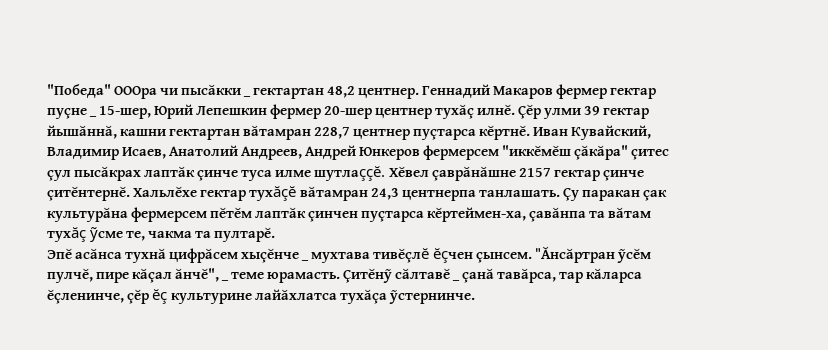"Победа" ОООра чи пысăкки _ гектартан 48,2 центнер. Геннадий Макаров фермер гектар пуçне _ 15-шер, Юрий Лепешкин фермер 20-шер центнер тухăç илнĕ. Çĕр улми 39 гектар йышăннă, кашни гектартан вăтамран 228,7 центнер пуçтарса кĕртнĕ. Иван Кувайский, Владимир Исаев, Анатолий Андреев, Андрей Юнкеров фермерсем "иккĕмĕш çăкăра" çитес çул пысăкрах лаптăк çинче туса илме шутлаççĕ. Хĕвел çаврăнăшне 2157 гектар çинче çитĕнтернĕ. Хальлĕхе гектар тухăçĕ вăтамран 24,3 центнерпа танлашать. Çу паракан çак культурăна фермерсем пĕтĕм лаптăк çинчен пуçтарса кĕртеймен-ха, çавăнпа та вăтам тухăç ỹсме те, чакма та пултарĕ.
Эпĕ асăнса тухнă цифрăсем хыçĕнче _ мухтава тивĕçлĕ ĕçчен çынсем. "Ăнсăртран ỹсĕм пулчĕ, пире кăçал ăнчĕ", _ теме юрамасть. Çитĕнỹ сăлтавĕ _ çанă тавăрса, тар кăларса ĕçленинче, çĕр ĕç культурине лайăхлатса тухăçа ỹстернинче.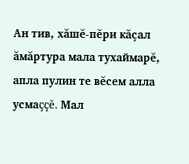Ан тив, хăшĕ-пĕри кăçал ăмăртура мала тухаймарĕ, апла пулин те вĕсем алла усмаççĕ. Мал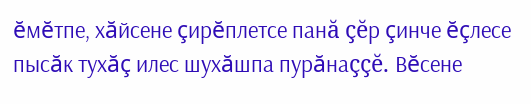ĕмĕтпе, хăйсене çирĕплетсе панă çĕр çинче ĕçлесе пысăк тухăç илес шухăшпа пурăнаççĕ. Вĕсене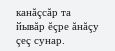канăçсăр та йывăр ĕçре ăнăçу çеç сунар.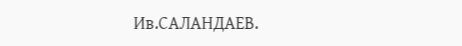Ив.САЛАНДАЕВ.